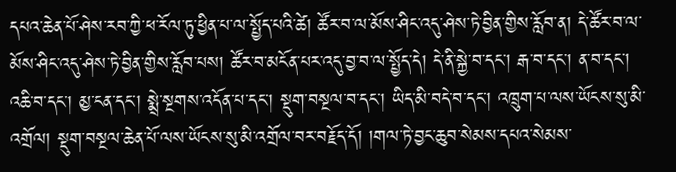དཔའ་ཆེན་པོ་ཤེས་རབ་ཀྱི་ཕ་རོལ་ཏུ་ཕྱིན་པ་ལ་སྤྱོད་པའི་ཚེ། ཚོར་བ་ལ་མོས་ཤིང་འདུ་ཤེས་ཏེ་བྱིན་གྱིས་རློབ་ན། དེ་ཚོར་བ་ལ་མོས་ཤིང་འདུ་ཤེས་ཏེ་བྱིན་གྱིས་རློབ་པས། ཚོར་བ་མངོན་པར་འདུ་བྱ་བ་ལ་སྤྱོད་དེ། དེ་ནི་སྐྱེ་བ་དང་། རྒ་བ་དང་། ན་བ་དང་། འཆི་བ་དང་། མྱ་ངན་དང་། སྨྲེ་སྔགས་འདོན་པ་དང་། སྡུག་བསྔལ་བ་དང་། ཡིད་མི་བདེ་བ་དང་། འཁྲུག་པ་ལས་ཡོངས་སུ་མི་འགྲོལ། སྡུག་བསྔལ་ཆེན་པོ་ལས་ཡོངས་སུ་མི་འགྲོལ་བར་བརྗོད་དོ། །གལ་ཏེ་བྱང་ཆུབ་སེམས་དཔའ་སེམས་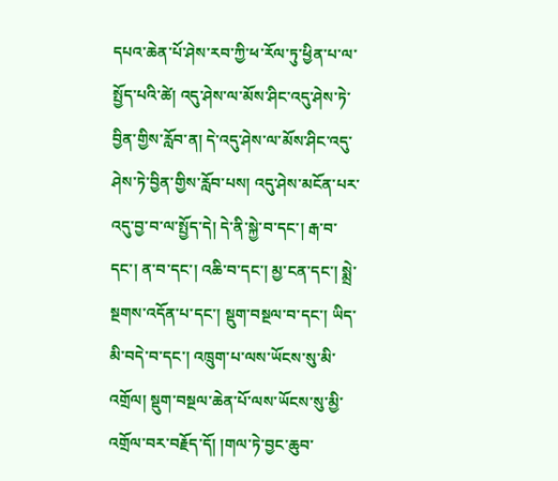དཔའ་ཆེན་པོ་ཤེས་རབ་ཀྱི་ཕ་རོལ་ཏུ་ཕྱིན་པ་ལ་སྤྱོད་པའི་ཚེ། འདུ་ཤེས་ལ་མོས་ཤིང་འདུ་ཤེས་ཏེ་བྱིན་གྱིས་རློབ་ན། དེ་འདུ་ཤེས་ལ་མོས་ཤིང་འདུ་ཤེས་ཏེ་བྱིན་གྱིས་རློབ་པས། འདུ་ཤེས་མངོན་པར་འདུ་བྱ་བ་ལ་སྤྱོད་དེ། དེ་ནི་སྐྱེ་བ་དང་། རྒ་བ་དང་། ན་བ་དང་། འཆི་བ་དང་། མྱ་ངན་དང་། སྨྲེ་སྔགས་འདོན་པ་དང་། སྡུག་བསྔལ་བ་དང་། ཡིད་མི་བདེ་བ་དང་། འཁྲུག་པ་ལས་ཡོངས་སུ་མི་འགྲོལ། སྡུག་བསྔལ་ཆེན་པོ་ལས་ཡོངས་སུ་མྱི་འགྲོལ་བར་བརྗོད་དོ། །གལ་ཏེ་བྱང་ཆུབ་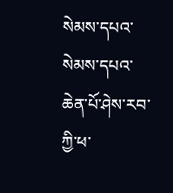སེམས་དཔའ་སེམས་དཔའ་ཆེན་པོ་ཤེས་རབ་ཀྱི་ཕ་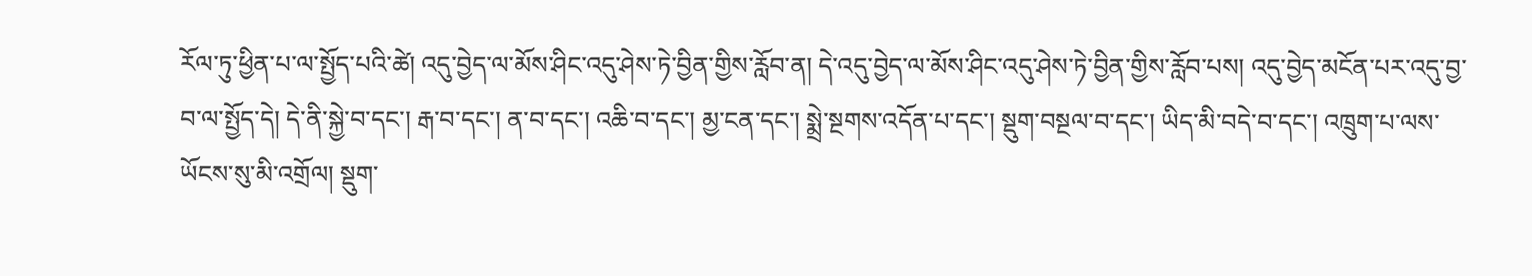རོལ་ཏུ་ཕྱིན་པ་ལ་སྤྱོད་པའི་ཚེ། འདུ་བྱེད་ལ་མོས་ཤིང་འདུ་ཤེས་ཏེ་བྱིན་གྱིས་རློབ་ན། དེ་འདུ་བྱེད་ལ་མོས་ཤིང་འདུ་ཤེས་ཏེ་བྱིན་གྱིས་རློབ་པས། འདུ་བྱེད་མངོན་པར་འདུ་བྱ་བ་ལ་སྤྱོད་དེ། དེ་ནི་སྐྱེ་བ་དང་། རྒ་བ་དང་། ན་བ་དང་། འཆི་བ་དང་། མྱ་ངན་དང་། སྨྲེ་སྔགས་འདོན་པ་དང་། སྡུག་བསྔལ་བ་དང་། ཡིད་མི་བདེ་བ་དང་། འཁྲུག་པ་ལས་ཡོངས་སུ་མི་འགྲོལ། སྡུག་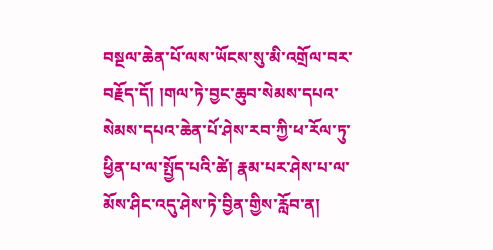བསྔལ་ཆེན་པོ་ལས་ཡོངས་སུ་མི་འགྲོལ་བར་བརྗོད་དོ། །གལ་ཏེ་བྱང་ཆུབ་སེམས་དཔའ་སེམས་དཔའ་ཆེན་པོ་ཤེས་རབ་ཀྱི་ཕ་རོལ་ཏུ་ཕྱིན་པ་ལ་སྤྱོད་པའི་ཚེ། རྣམ་པར་ཤེས་པ་ལ་མོས་ཤིང་འདུ་ཤེས་ཏེ་བྱིན་གྱིས་རློབ་ན།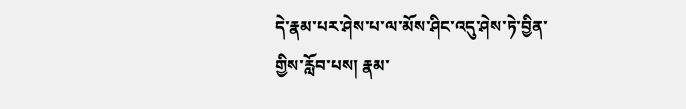དེ་རྣམ་པར་ཤེས་པ་ལ་མོས་ཤིང་འདུ་ཤེས་ཏེ་བྱིན་གྱིས་རློབ་པས། རྣམ་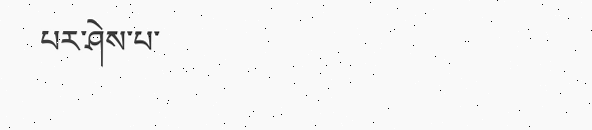པར་ཤེས་པ་